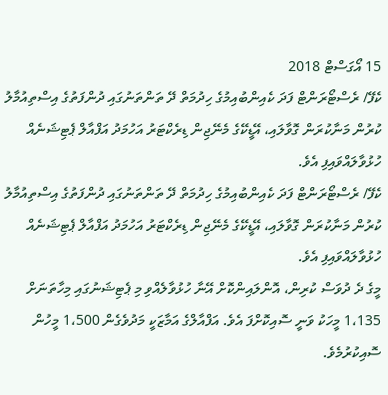15 އޯގަސްޓް 2018
ކެފޭ/ ރެސްޓޯރަންޓް ފަދަ ކެއިންބުއިމުގެ ހިދުމަތް ދޭ ތަންތަނުގައި ދުންފަތުގެ އިސްތިއުމާލު ކުރުން މަނާކުރަން ގޮވާލައި، އޭޑީކޭގެ މެނޭޖިން ޑިރެކްޓަރު އަހުމަދު އަފްއާލް ޕެޓިޝަނެއް ހުޅުވާލައްވައިފި އެވެ.
ކެފޭ/ ރެސްޓޯރަންޓް ފަދަ ކެއިންބުއިމުގެ ހިދުމަތް ދޭ ތަންތަނުގައި ދުންފަތުގެ އިސްތިއުމާލު ކުރުން މަނާކުރަން ގޮވާލައި، އޭޑީކޭގެ މެނޭޖިން ޑިރެކްޓަރު އަހުމަދު އަފްއާލް ޕެޓިޝަނެއް ހުޅުވާލައްވައިފި އެވެ.
މީގެ ދެ ދުވަސް ކުރިން، އޮންލައިންކޮށް އޭނާ ހުޅުވާލެއްވި މި ޕެޓިޝަނުގައި މިހާތަނަށް 1،135 މީހަކު ވަނީ ސޮއިކޮށްފަ އެވެ. އަފްއާލްގެ އަމާޒަކީ މަދުވެގެން 1،500 މީހުން ސޮއިކުރުމެވެ.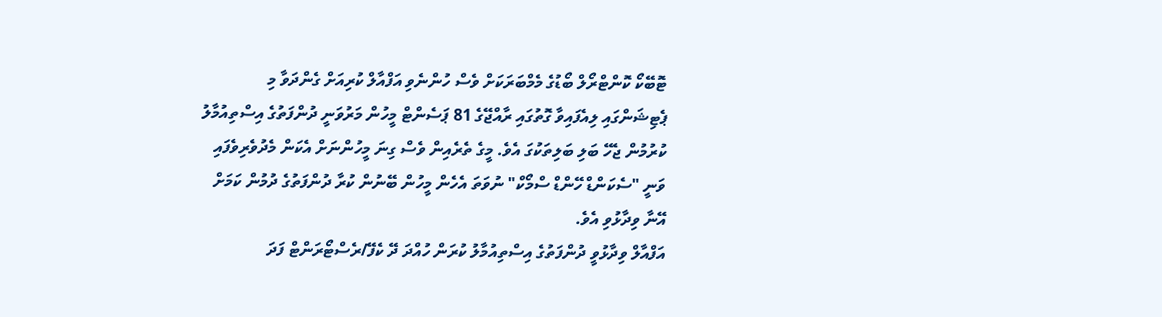ޓޮބޭކޯ ކޮންޓްރޯލް ބޯޑުގެ މެމްބަރަކަށް ވެސް ހުންނެވި އަފްއާލް ކުރިއަށް ގެންދަވާ މި ޕެޓިޝަންގައި ލިއެފައިވާ ގޮތުގައި ރާއްޖޭގެ 81 ޕަސެންޓް މީހުން މަރުވަނީ ދުންފަތުގެ އިސްތިއުމާލު ކުރުމުން ޖެހޭ ބަލި ބަލިތަކުގަ އެވެ. މީގެ ތެރެއިން ވެސް ގިނަ މީހުންނަށް އެކަން މެދުވެރިވެފައި ވަނީ "ސެކަންޑް ހޭންޑް ސްމޯކް" ނުވަތަ އެހެން މީހުން ބޭނުން ކުރާ ދުންފަތުގެ ދުމުން ކަމަށް އޭނާ ވިދާޅުވި އެވެ.
އަފްއާލް ވިދާޅުވީ ދުންފަތުގެ އިސްތިއުމާލު ކުރަން ހުއްދަ ދޭ ކެފޭ/ރެސްޓޯރަންޓް ފަދަ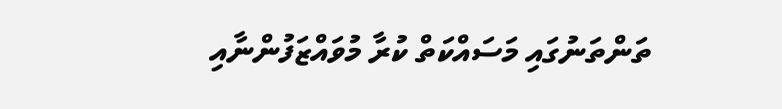ތަންތަނުގައި މަސައްކަތް ކުރާ މުވައްޒަފުންނާއި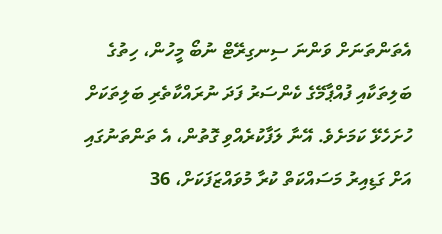އެތަންތަނަށް ވަންނަ ސިނގިރޭޓް ނުބޯ މީހުން، ހިތުގެ ބަލިތަކާއި ފުއްޕާމޭގެ ކެންސަރު ފަދަ ނުރައްކާތެރި ބަލިތަކަށް ހުށަހެޅޭ ކަމަށެވެ. އޭނާ ލަފާކުރެއްވި ގޮތުން، އެ ތަންތަނުގައި އަށް ގަޑިއިރު މަސައްކަތް ކުރާ މުވައްޒަފަކަށް، 36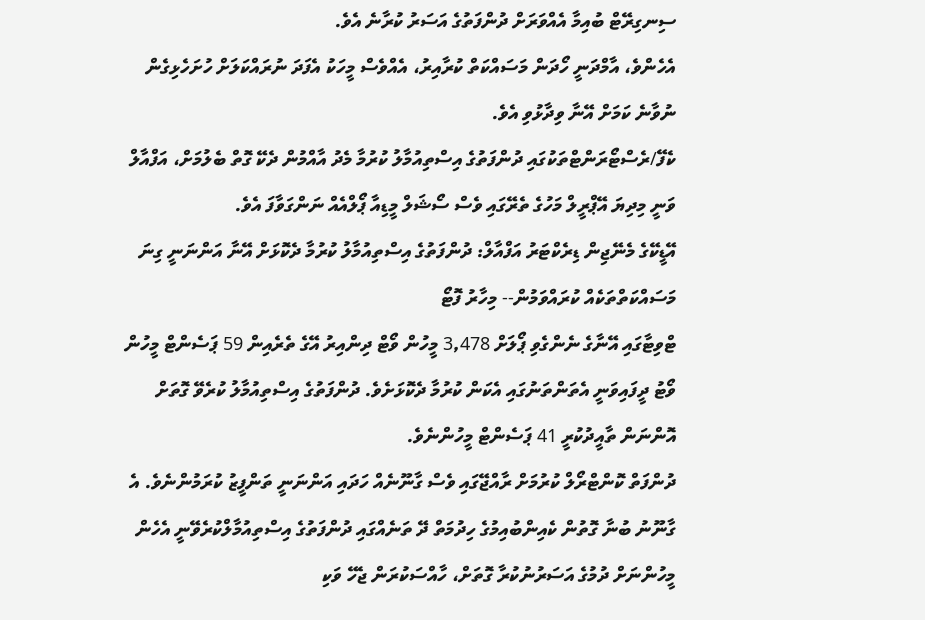ސިނގިރޭޓް ބުއިމާ އެއްވަރަށް ދުންފަތުގެ އަސަރު ކުރާނެ އެވެ.
އެހެންވެ، އާމްދަނީ ހޯދަން މަސައްކަތް ކުރާއިރު، އެއްވެސް މީހަކު އެފަދަ ނުރައްކަލަށް ހުށަހެޅިގެން ނުވާނެ ކަމަށް އޭނާ ވިދާޅުވި އެވެ.
ކެފޭ/ރެސްޓޯރަންޓްތަކުގައި ދުންފަތުގެ އިސްތިއުމާލު ކުރުމާ މެދު އާއްމުން ދެކޭ ގޮތް ބެލުމަށް، އަފްއާލް ވަނީ މިދިޔަ އޭޕްރީލް މަހުގެ ތެރޭގައި ވެސް ސޯޝަލް މީޑިއާ ޕޯލްއެއް ނަންގަވާފަ އެވެ.
އޭޑީކޭގެ މެނޭޖިން ޑިރެކްޓަރު އަފްއާލް: ދުންފަތުގެ އިސްތިއުމާލު ކުރުމާ ދެކޮޅަށް އޭނާ އަންނަނީ ގިނަ މަސައްކަތްތަކެއް ކުރައްވަމުން-- މިހާރު ފޮޓޯ
ޓްވިޓާގައި އޭނާގެ ނެންގެވި ޕޯލަށް 3,478 މީހުން ވޯޓް ދިންއިރު އޭގެ ތެރެއިން 59 ޕަސެންޓް މީހުން ވޯޓު ދީފައިވަނީ އެތަންތަނުގައި އެކަން ކުރުމާ ދެކޮޅަށެވެ. ދުންފަތުގެ އިސްތިއުމާލު ކުރެވޭ ގޮތަށް އޮންނަން ތާއީދުކުރީ 41 ޕަސެންޓް މީހުންނެވެ.
ދުންފަތް ކޮންޓްރޯލް ކުރުމަށް ރާއްޖޭގައި ވެސް ގާނޫނެއް ހަދައި އަންނަނީ ތަންފީޒު ކުރަމުންނެވެ. އެ ގާނޫނު ބުނާ ގޮތުން ކެއިންބުއިމުގެ ހިދުމަތް ދޭ ތަނެއްގައި ދުންފަތުގެ އިސްތިއުމާލްކުރެވޭނީ އެހެން މީހުންނަށް ދުމުގެ އަސަރުނުކުރާ ގޮތަށް، ހާއްސަކުރަން ޖެހޭ ވަކި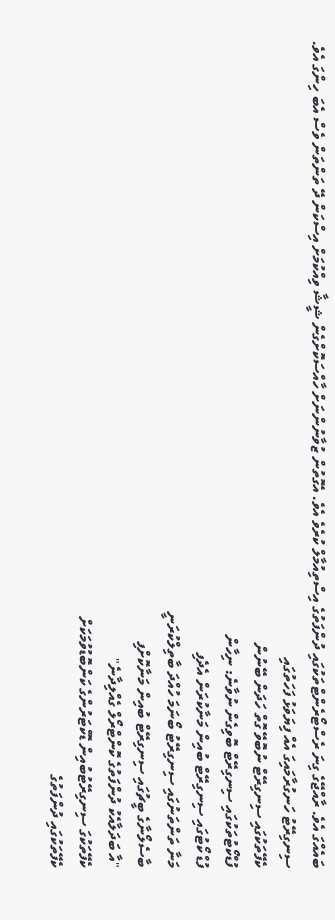ބައެއްގަ އެވެ. ރާއްޖޭގެ ގިނަ ރެސްޓޯރެންޓްތަކުގައި ދުންފަތުގެ އިސްތިއުމާލް ކުރެވެ އެވެ. އެގޮތުން ޒުވާނުންނަށް ހާއްސަކޮށްގެން ޝީޝާ ވިއްކުމަށް އިސްކަން ދޭ ތަންތަން ވެސް އެބަ ހިންގަ އެވެ.
ސިނގިރޭޓު ހަނގުރާމައިގަ އެއް ފިޔަވަޅު ފަހަތުގައި
ކެފޭތަކުގައި ސިނގިރޭޓް ނުބޮވޭ ގޮތް ހަދަން ބޭނުން
ފުޑްކޯޓުތަކުގައި ސިނގިރޭޓް ބޮވިގެން ނުވާނެ: ނިހާން
ފުޑް ކޯޓުގައި ސިނގިރޭޓް ބުއިން މަނާކުރަން އެދެފި
މަނާ ތަންތަނުގައި ސިނގިރޭޓު ބޯނަމަ ހުއްދަ ބާތިލްކުރަނީ
ބާސެލޯނާގެ ބީޗުގައި ސިނގިރޭޓް ބުއިން މަނާކޮށްފި
"އާ ބަދަލާއެކު ދުންފަތުގެ ކޮންޓްރޯލް ގެއްލިދާނެ"
ކެފޭތަކުގަ ސިނގިރޭޓުބުއިން ޑޮކްޓަރުންގެ ކަންބޮޑުވުމަކަށް
ކެފޭތަކުގައި ދުންފަތުގެ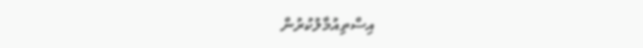އިސްތިއުމާލުކުރުން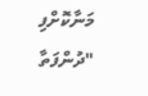މަނާކޮށްފި
"ދުންފަތާ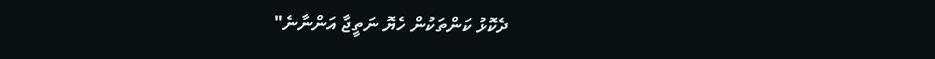ދެކޮޅު ކަންތަކުން ހެޔޮ ނަތީޖާ އަންނާނެ"